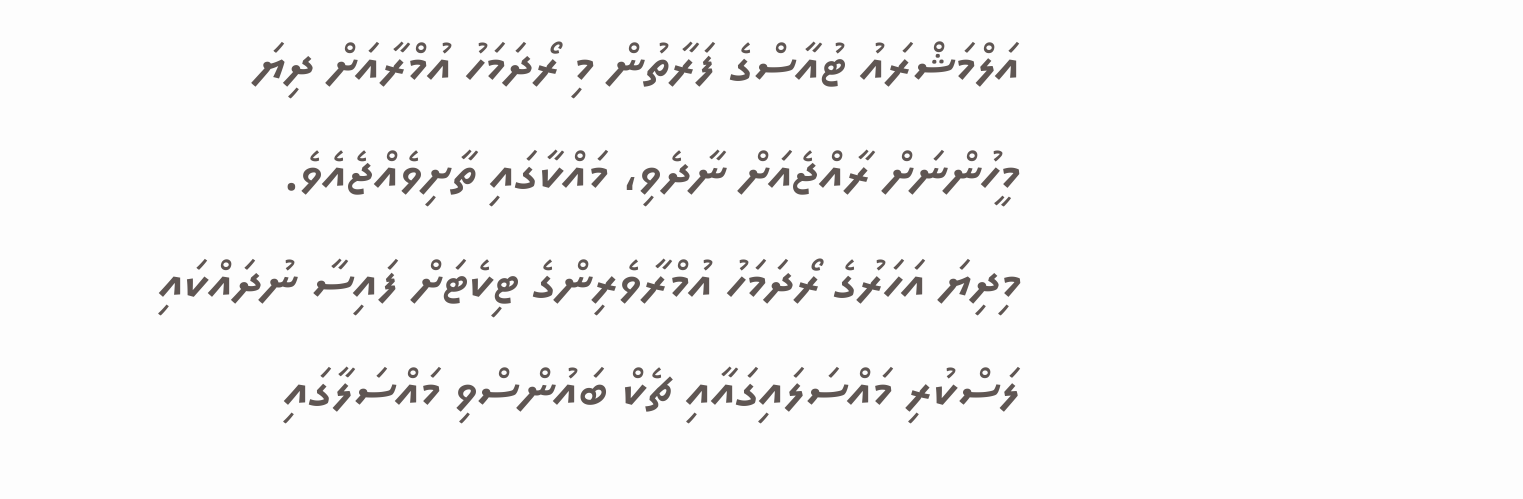އަލްމަޝްރައު ޓުއާސްގެ ފަރާތުން މި ރޯދަމަހު އުމްރާއަށް ދިޔަ މީހުންނަށް ރާއްޖެއަށް ނާދެވި، މައްކާގައި ތާށިވެއްޖެއެވެ.
މިދިޔަ އަހަރުގެ ރޯދަމަހު އުމްރާވެރިންގެ ޓިކެޓަށް ފައިސާ ނުދައްކައި ލަސްކުރި މައްސަލައިގައާއި ޗެކް ބައުންސްވި މައްސަލާގައި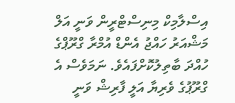އިސްލާމިކް މިނިސްޓްރީން ވަނީ އަލް މަޝްއަރު ހައްޖު އެންޑް އުމްރާ ގްރޫޕްގެ ހުއްދަ ބާތިލުކޮށްފައެވެ. ނަމަވެސް އެ ގްރޫޕުގެ ވެރިޔާ އަލީ ފާރިޝް ވަނީ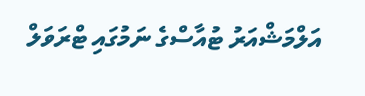އަލްމަޝްއަރު ޓުއާސްގެ ނަމުގައި ޓްރަވަލް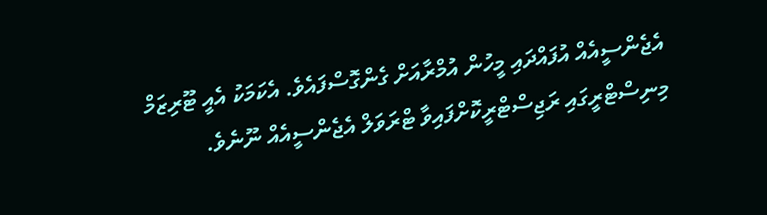އެޖެންސީއެއް އުފައްދައި މީހުން އުމްރާއަށް ގެންގޮސްފައެވެ. އެކަމަކު އެއީ ޓޫރިޒަމް މިނިސްޓްރީގައި ރަޖިސްޓްރީކޮށްފައިވާ ޓްރަވަލް އެޖެންސީއެއް ނޫނެވެ.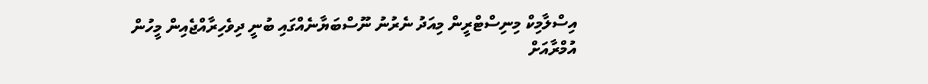އިސްލާމިކް މިނިސްޓްރީން މިއަދު ނެރުނު ނޫސްބަޔާނެއްގައި ބުނީ ދިވެހިރާއްޖެއިން މީހުން އުމްރާއަށް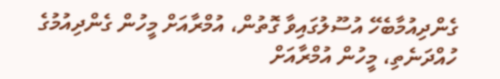ގެންދިއުމާބެހޭ އުސޫލުގައިވާ ގޮތުން، އުމްރާއަށް މީހުން ގެންދިއުމުގެ ހުއްދަނެތި، މީހުން އުމްރާއަށް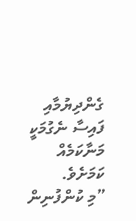ގެންދިޔުމާއި ފައިސާ ނެގުމަކީ މަނާކަމެއް ކަމަށެވެ.
”މި ކުންފުނިން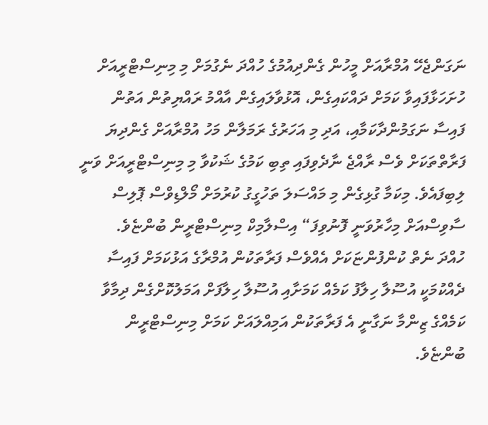ނަގަންޖެހޭ އުމްރާއަށް މީހުން ގެންދިއުމުގެ ހުއްދަ ނެގުމަށް މި މިނިސްޓްރީއަށް ހުށަހަޅާފައިވާ ކަމަށް ދައްކައިގެން، އޮޅުވާލައިގެން އާއްމު ރައްޔިތުން އަތުން ފައިސާ ނަގަމުންދާކަމާއި، އަދި މި އަހަރުގެ ރަމަލާން މަހު އުމްރާއަށް ގެންދިޔަ ފަރާތްތަކަށް ވެސް ރާއްޖެ ނާދެވިފައި ތިބި ކަމުގެ ޝަކުވާ މި މިނިސްޓްރީއަށް ވަނީ ލިބިފައެވެ. މިކަމާ ގުޅިގެން މި މައްސަލަ ތަހުގީގު ކުރުމަށް މޯލްޑިވްސް ޕޮލިސް ސާވިސްއަށް މިހާރުވަނީ ފޮނުވިފަ“ އިސްލާމިކް މިނިސްޓްރީން ބުންޏެވެ.
ހުއްދަ ނެތް ކުންފުންޏަކަށް އެއްވެސް ފަރާތަކުން އުމްރާގެ އަޅުކަމަށް ފައިސާ ދެއްކުމަކީ އުސޫލާ ހިލާފު ކަމެއް ކަމަށާއި އުސޫލާ ހިލާފަށް އަމަލުކޮށްގެން ދިމާވާ ކަމެއްގެ ޒިންމާ ނަގާނީ އެ ފަރާތަކުން އަމިއްލައަށް ކަމަށް މިނިސްޓްރީން ބުންޏެވެ.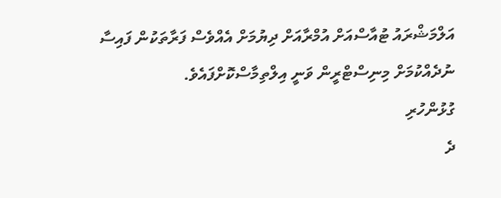އަލްމަޝްރައު ޓުއާސްއަށް އުމްރާއަށް ދިޔުމަށް އެއްވެސް ފަރާތަކުން ފައިސާ ނުދެއްކުމަށް މިނިސްޓްރީން ވަނީ އިލްތިމާސްކޮށްފައެވެ.
ގުޅުންހުރި
ދެ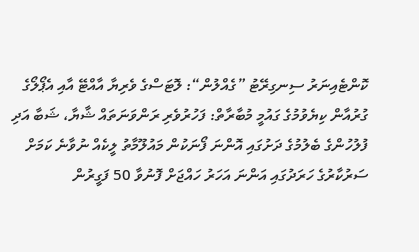ކޮންޓެއިނަރު ސިނގިރޭޓު ”ގެއްލުން“: ލޮޓަސްގެ ވެރިޔާ އާއްޓޭ އާއި އެޕޯލޯގެ
ގުރުއާން ކިޔެވުމުގެ ގައުމީ މުބާރާތް: ފަހުރުވެރި ރަންވަނަތައް ޝާޔާ، ޝަބާ އަދި
ފުލުހުންގެ ބެލުމުގެ ދަށުގައި އޮންނަ ފޯނަކުން މައުލޫމާތު ލީކެއް ނުވާނެ ކަމަށް
ސަރުކާރުގެ ހަރަދުގައި އަންނަ އަހަރު ހައްޖަށް ފޮނުވާ 50 ފަގީރުން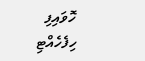ހޮވައިފި
ހިފެހެއްޓި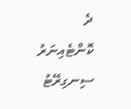ދެ ކޮންޓެއިނަރު ސިނގިރޭޓު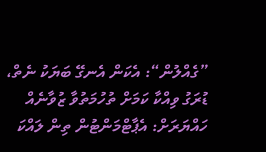”ގެއްލުން“: އެކަން އެނގޭ ބަޔަކު ނެތް،
ޑުރަގު ވިއްކާ ކަމަށް ތުހުމަތުވާ ޒުވާނެއް ހައްޔަރަށް: އެޕާޓްމަންޓުން ތިން ލައްކަ